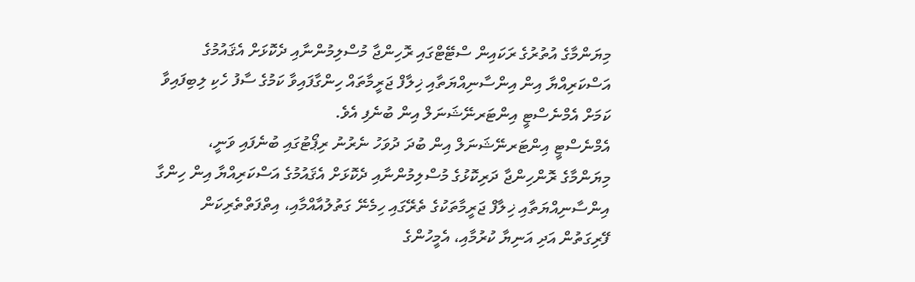މިޔަންމާގެ އުތުރުގެ ރަކައިން ސްޓޭޓްގައި ރޮހިންޖާ މުސްލިމުންނާއި ދެކޮޅަށް އެޤައުމުގެ އަސްކަރިއްޔާ އިން އިންސާނިއްޔަތާއި ޚިލާފް ޖަރީމާތައް ހިންގާފައިވާ ކަމުގެ ސާފު ހެކި ލިބިފައިވާ ކަމަށް އެމްނެސްޓީ އިންޓަރނޭޝަނަލް އިން ބުނެފި އެވެ.
އެމްނެސްޓީ އިންޓަރނޭޝަނަލް އިން ބުދަ ދުވަހު ނެރުނު ރިޕޯޓުގައި ބުނެފައި ވަނީ، މިޔަންމާގެ ރޮންހިންޖާ ދަރިކޮޅުގެ މުސްލިމުންނާއި ދެކޮޅަށް އެޤައުމުގެ އަސްކަރިއްޔާ އިން ހިންގާ އިންސާނިއްޔަތާއި ޚިލާފް ޖަރީމާތަކުގެ ތެރޭގައި ހިމެނޭ ގަތުލުއާއްމާއި، އިތްފަތްތެރިކަން ފޭރިގަތުން އަދި އަނިޔާ ކުރުމާއި، އެމީހުންގެ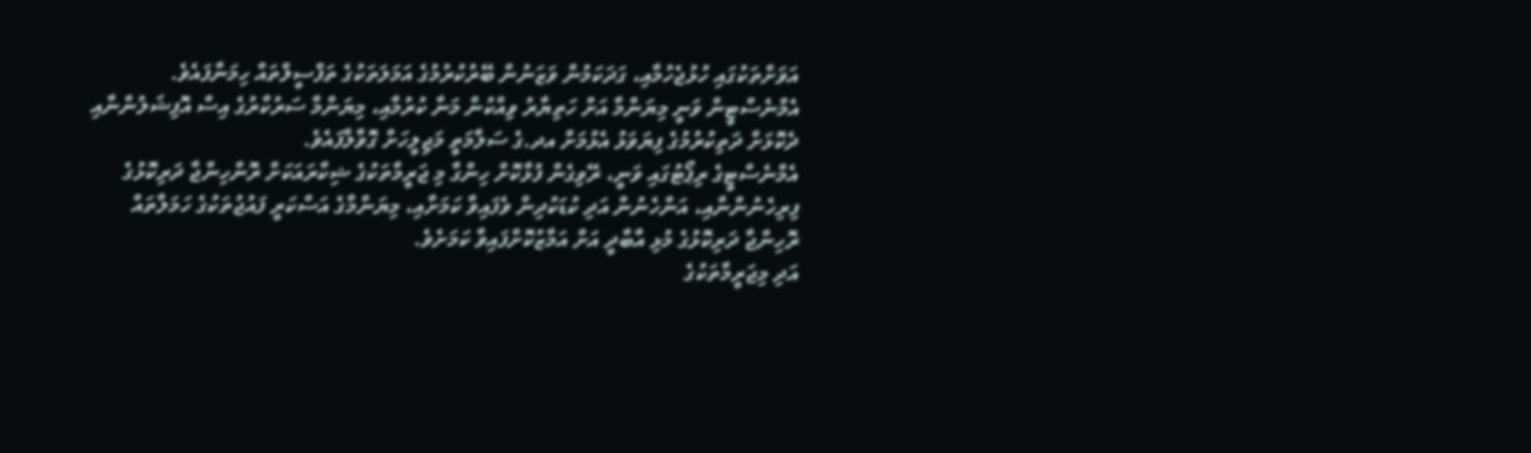އަވަށްތަކުގައި ހުޅުޖެހުމާއި، ގަދަކަމުން ވަޒަނުން ބޭރުކުރުމުގެ އަމަލަތަކުގެ ތަފްސީލްތައް ހިމަނާފައެވެ.
އެމްނެސްޓީން ވަނީ މިޔަންމާ އަށް ހަތިޔާރު ވިއްކުން މަނާ ކުރުމާއި، މިޔަންމާ ސަރުކާރުގެ އިސް އޮފިޝަލުންނާއި ދެކޮޅަށް ދަތިކުރުމުގެ ފިޔަވަޅު އެޅުމަށް އދ.ގެ ސަލާމަތީ މަޖިލީހަށް ގޮވާލާފައެވެ.
އެމްނެސްޓީގެ ރިޕޯޓުގައި ވަނީ، ރޭވިގެން ފުޅާކޮށް ހިންގާ މި ޖަރީމާތަކުގެ ޝިކާރައަކަށް ރޮންހިންޖާ ދަރިކޮޅުގެ ފިރިހެނުންނާއި، އަންހެނުން އަދި ކުޑަކުދިން ވެފައިވާ ކަމަށާއި، މިޔަންމާގެ އަސްކަރީ ފައުޖުތަކުގެ ހަމަލާތައް ރޮހިންޖާ ދަރިކޮޅުގެ މުޅި އާބާދީ އަށް އަމާޒުކޮށްފައިވާ ކަމަށެވެ.
އަދި މިޖަރީމާތަކުގެ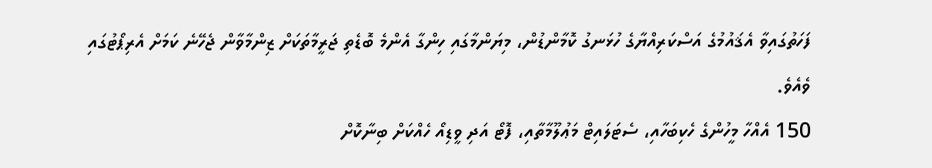ފަހަތުގައިވާ އެޤައުމުގެ އަސްކަރިއްޔާގެ ހުޅަނގު ކޮމާންޑުން، މިޔަންމާގައި ހިންގާ އެންމެ ބޮޑެތި ޖަރީމާތަކަށް ޒިންމާވާން ޖެހޭނެ ކަމަށް އެރިޕޯޓުގައި ވެއެވެ.
150 އެއްހާ މީހުންގެ ހެކިބަހާއި، ސެޓަލައިޓް މަޢުލޫމާތާއި، ފޮޓޯ އަދި ވީޑިއޯ ހެއްކަށް ބިނާކޮށް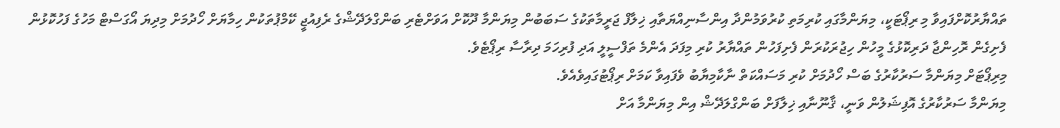ތައްޔާރުކޮށްފައިވާ މި ރިޕޯޓަކީ، މިޔަންމާގައި ކުރިމަތި ކުރުވަމުންދާ އިންސާނިއްޔަތާއި ޚިލާފް ޖަރީމާތަކުގެ ސަބަބުން މިޔަންމާ ދޫކޮށް އަވަށްޓެރި ބަންގްލަދޭޝްގެ ރެފިއުޖީ ކޭމްޕުތަކުން ހިމާޔަށް ހޯދުމަށް މިދިޔަ އޯގަސްޓް މަހުގެ ފަހުކޮޅުން ފެށިގެން ރޮހިންޖާ ދަރިކޮޅުގެ މީހުން ހިޖުރަކުރަން ފެށިފަހުން ތައްޔާރު ކުރި މިފަދަ އެންމެ ތަފްސީލީ އަދި ފުރިހަމަ ދިރާސާ ރިޕޯޓެވެ.
މިރިޕޯޓަށް މިޔަންމާ ސަރުކާރުގެ ބަސް ހޯދުމަށް ކުރި މަސައްކަތް ނާކާމިޔާބު ވެފައިވާ ކަމަށް ރިޕޯޓުގައިވެއެވެ.
މިޔަންމާ ސަރުކާރުގެ އޮފިޝަލުން ވަނީ، ޤާނޫނާއި ޚިލާފަށް ބަންގްލަދޭޝް އިން މިޔަންމާ އަށް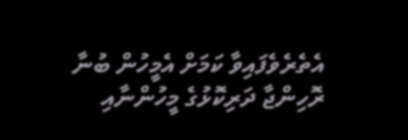އެތެރެވެފައިވާ ކަމަށް އެމީހުން ބުނާ ރޮހިންޖާ ދަރިކޮޅުގެ މީހުންނާއި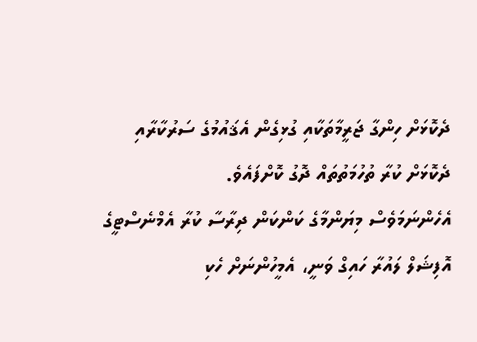ދެކޮޅަށް ހިންގާ ޖަރީމާތަކާއި ގުޅިގެން އެޤައުމުގެ ސަރުކާރާއި ދެކޮޅަށް ކުރާ ތުހުމަތުތައް ދޮގު ކޮށްފައެވެ.
އެހެންނަމަވެސް މިޔަންމާގެ ކަންކަން ދިރާސާ ކުރާ އެމްނެސްޓީގެ އޮފިޝަލް ލައުރާ ހައިގް ވަނީ، އެމީހުންނަށް ހެކި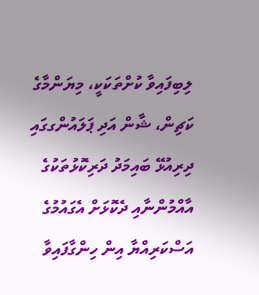ލިބިފައިވާ ކުށްތަކަކީ، މިޔަންމާގެ ކަޗިން، ޝާން އަދި ޕަލައުންގގައި ދިރިއުޅޭ ބައިމަދު ދަރިކޮޅުތަކުގެ އާއްމުންނާއި ދެކޮޅަށް އެގައުމުގެ އަސްކަރިއްޔާ އިން ހިންގާފައިވާ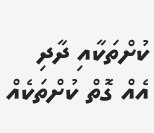ކުށްތަކާއި ދާދި އެއް ގޮތް ކުށްތަކެއް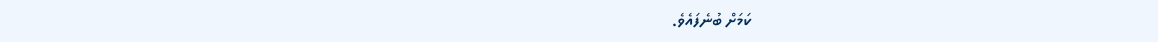ކަމަށް ބުނެފައެވެ.